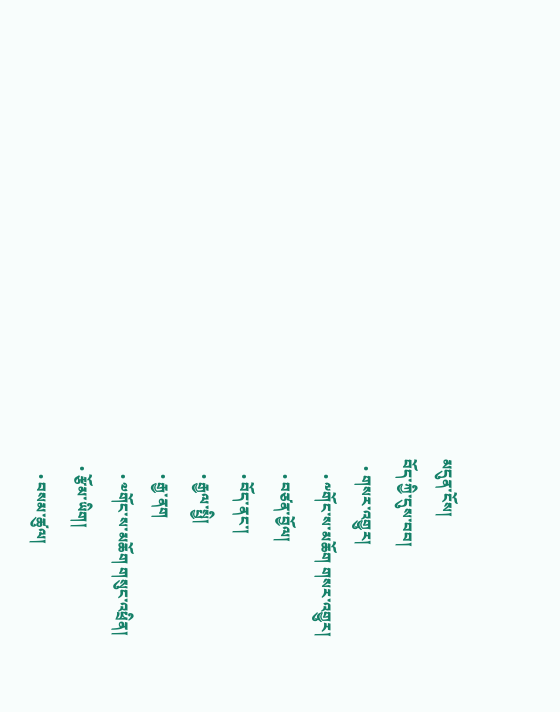མདུན་ངོས།
བོད་ཀྱི་དུས་བབ།
  • གསར་འགྱུར།
    • ༸གོང་ས་མཆོག གསར་འགྱུར།
    • བཙན་བྱོལ།
    • བོད་ནང་།
    • རྒྱལ་སྤྱི།
    • རྒྱ་ནག
    • ༧གོང་ས་མཆོག གསུང་འཕྲིན།
  • རྩོམ་ཡིག།
    • བསམ་ཚུལ།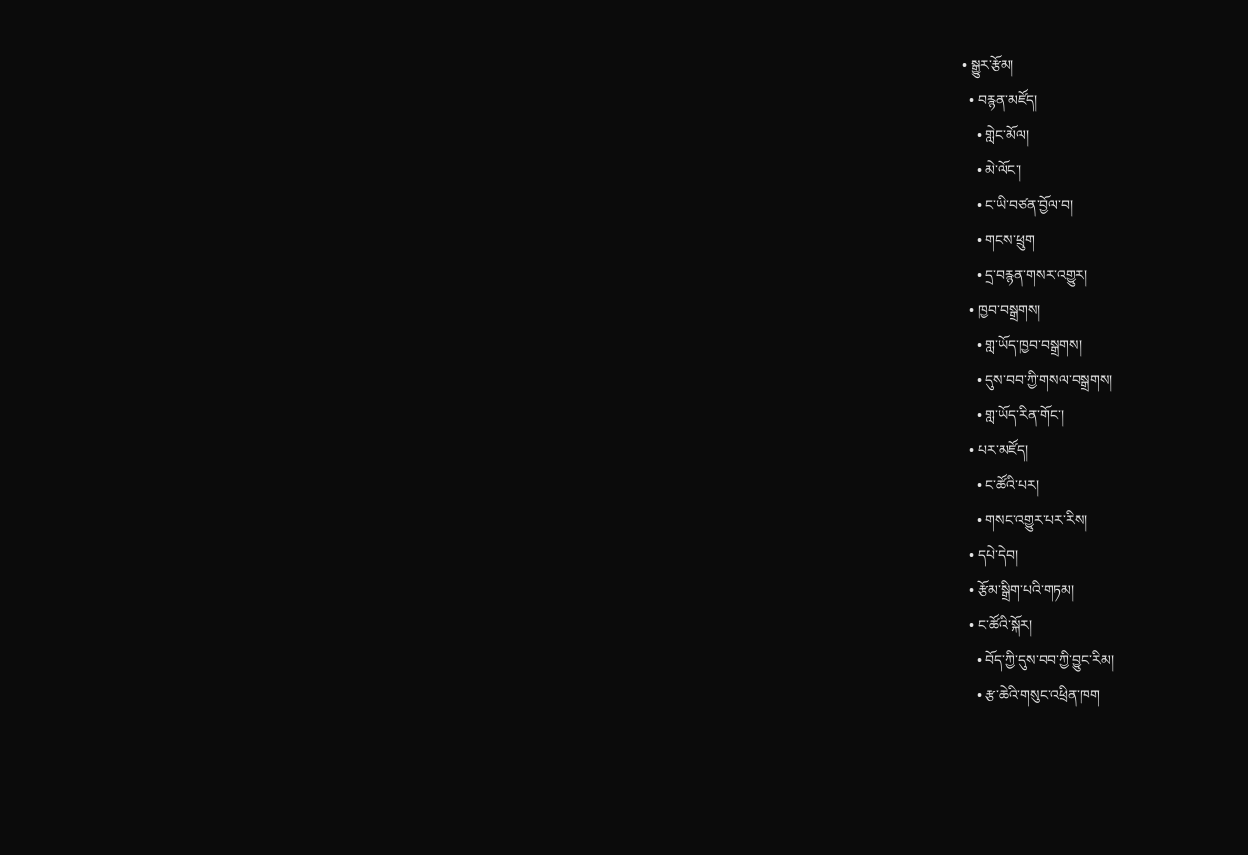• སྒྱུར་རྩོམ།
  • བརྙན་མཛོད།
    • གླེང་མོལ།
    • མེ་ལོང་།
    • ང་ཡི་བཙན་བྱོལ་བ།
    • གངས་ཕྲུག
    • དྲ་བརྙན་གསར་འགྱུར།
  • ཁྱབ་བསྒྲགས།
    • གླ་ཡོད་ཁྱབ་བསྒྲགས།
    • དུས་བབ་ཀྱི་གསལ་བསྒྲགས།
    • གླ་ཡོད་རིན་གོང་།
  • པར་མཛོད།
    • ང་ཚོའི་པར།
    • གསང་འགྱུར་པར་རིས།
  • དཔེ་དེབ།
  • རྩོམ་སྒྲིག་པའི་གཏམ།
  • ང་ཚོའི་སྐོར།
    • བོད་ཀྱི་དུས་བབ་ཀྱི་བྱུང་རིམ།
    • རྩ་ཆེའི་གསུང་འཕྲིན་ཁག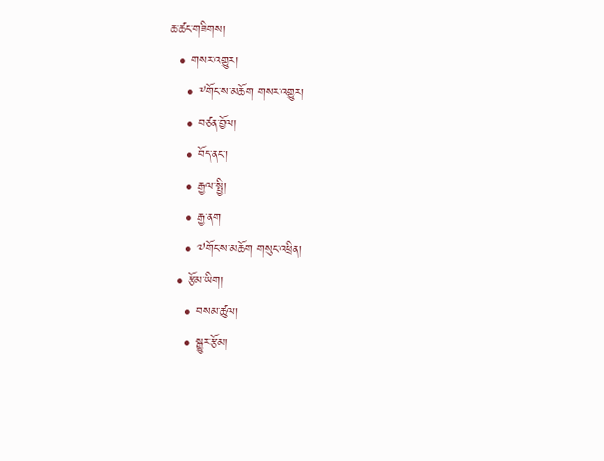ཆ་ཚང་གཟིགས།
  • གསར་འགྱུར།
    • ༸གོང་ས་མཆོག གསར་འགྱུར།
    • བཙན་བྱོལ།
    • བོད་ནང་།
    • རྒྱལ་སྤྱི།
    • རྒྱ་ནག
    • ༧གོང་ས་མཆོག གསུང་འཕྲིན།
  • རྩོམ་ཡིག།
    • བསམ་ཚུལ།
    • སྒྱུར་རྩོམ།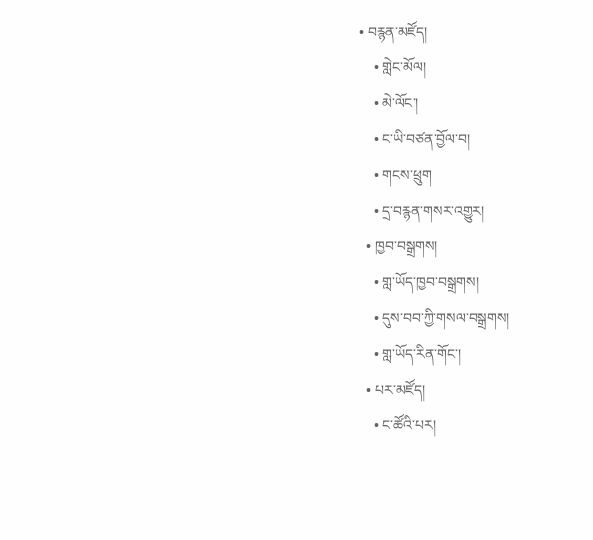• བརྙན་མཛོད།
    • གླེང་མོལ།
    • མེ་ལོང་།
    • ང་ཡི་བཙན་བྱོལ་བ།
    • གངས་ཕྲུག
    • དྲ་བརྙན་གསར་འགྱུར།
  • ཁྱབ་བསྒྲགས།
    • གླ་ཡོད་ཁྱབ་བསྒྲགས།
    • དུས་བབ་ཀྱི་གསལ་བསྒྲགས།
    • གླ་ཡོད་རིན་གོང་།
  • པར་མཛོད།
    • ང་ཚོའི་པར།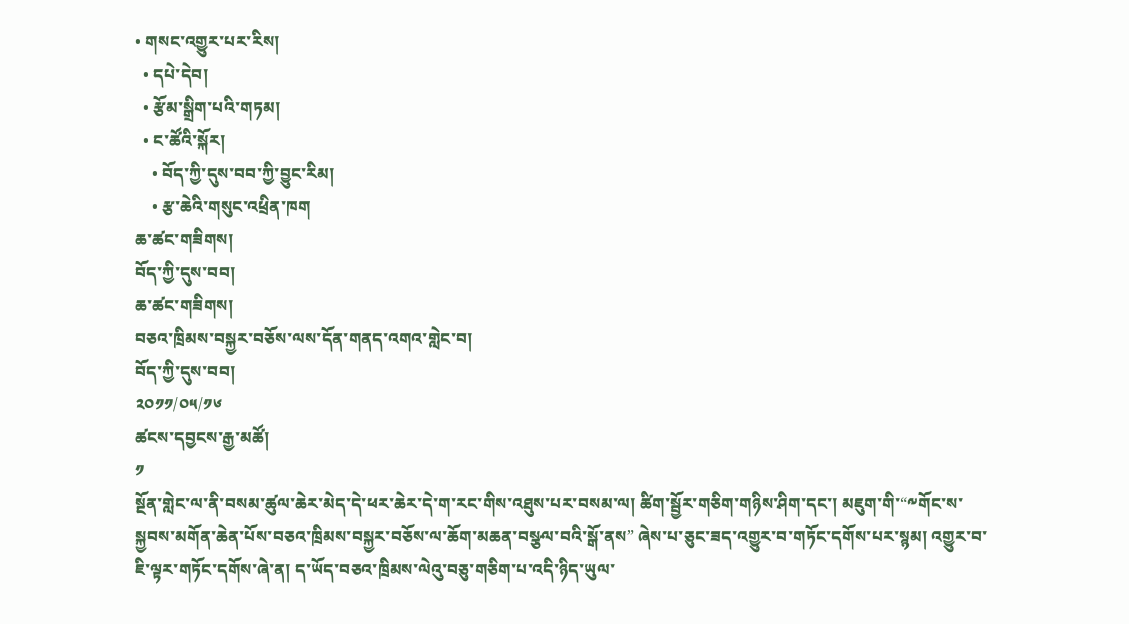• གསང་འགྱུར་པར་རིས།
  • དཔེ་དེབ།
  • རྩོམ་སྒྲིག་པའི་གཏམ།
  • ང་ཚོའི་སྐོར།
    • བོད་ཀྱི་དུས་བབ་ཀྱི་བྱུང་རིམ།
    • རྩ་ཆེའི་གསུང་འཕྲིན་ཁག
ཆ་ཚང་གཟིགས།
བོད་ཀྱི་དུས་བབ།
ཆ་ཚང་གཟིགས།
བཅའ་ཁྲིམས་བསྐྱར་བཅོས་ལས་དོན་གནད་འགའ་གླེང་བ།
བོད་ཀྱི་དུས་བབ།
༢༠༡༡/༠༥/༡༦
ཚངས་དབྱངས་རྒྱ་མཚོ།
༡
སྔོན་གླེང་ལ་ནི་བསམ་ཚུལ་ཆེར་མེད་དེ་ཕར་ཆེར་དེ་ག་རང་གིས་འཐུས་པར་བསམ་ལ། ཚིག་སྦྱོར་གཅིག་གཉིས་ཤིག་དང་། མཇུག་གི་“༸གོང་ས་སྐྱབས་མགོན་ཆེན་པོས་བཅའ་ཁྲིམས་བསྐྱར་བཅོས་ལ་ཆོག་མཆན་བསྩལ་བའི་སྒོ་ནས” ཞེས་པ་ཅུང་ཟད་འགྱུར་བ་གཏོང་དགོས་པར་སྙམ། འགྱུར་བ་ཇི་ལྟར་གཏོང་དགོས་ཞེ་ན། ད་ཡོད་བཅའ་ཁྲིམས་ལེའུ་བཅུ་གཅིག་པ་འདི་ཉིད་ཡུལ་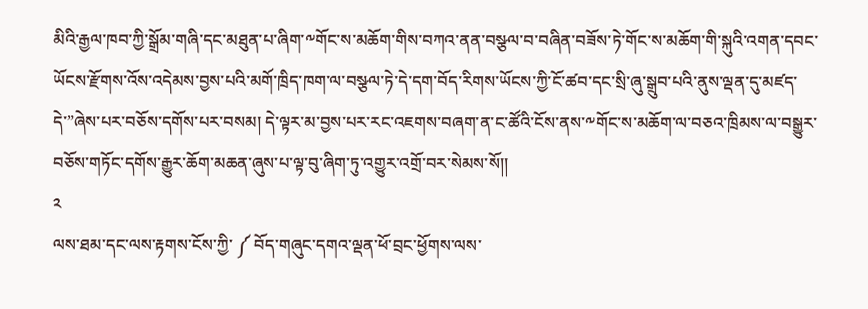མིའི་རྒྱལ་ཁབ་ཀྱི་སྒྲོམ་གཞི་དང་མཐུན་པ་ཞིག་༸གོང་ས་མཆོག་གིས་བཀའ་ནན་བསྩལ་བ་བཞིན་བཟོས་ཏེ་གོང་ས་མཆོག་གི་སྐུའི་འགན་དབང་ཡོངས་རྫོགས་འོས་འདེམས་བྱས་པའི་མགོ་ཁྲིད་ཁག་ལ་བསྩལ་ཏེ་དེ་དག་བོད་རིགས་ཡོངས་ཀྱི་ངོ་ཚབ་དང་སྲི་ཞུ་སྒྲུབ་པའི་ནུས་ལྡན་དུ་མཛད་དེ་”ཞེས་པར་བཅོས་དགོས་པར་བསམ། དེ་ལྟར་མ་བྱས་པར་རང་འཇགས་བཞག་ན་ང་ཚོའི་ངོས་ནས་༸གོང་ས་མཆོག་ལ་བཅའ་ཁྲིམས་ལ་བསྒྱུར་བཅོས་གཏོང་དགོས་རྒྱུར་ཆོག་མཆན་ཞུས་པ་ལྟ་བུ་ཞིག་ཏུ་འགྱུར་འགྲོ་བར་སེམས་སོ།།
༢
ལས་ཐམ་དང་ལས་རྟགས་ངོས་ཀྱི་ ༼ བོད་གཞུང་དགའ་ལྡན་ཕོ་བྲང་ཕྱོགས་ལས་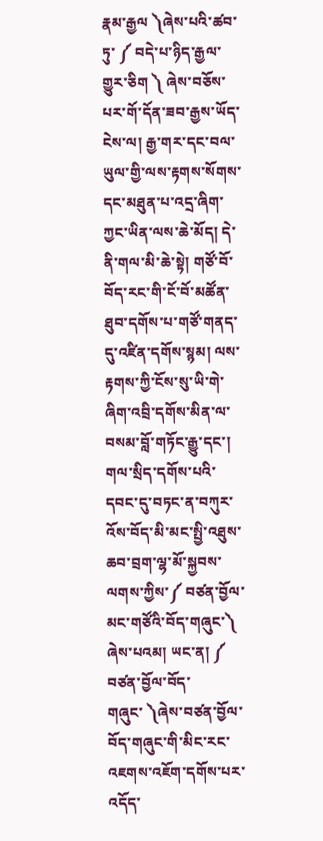རྣམ་རྒྱལ ༽ཞེས་པའི་ཚབ་ཏུ་ ༼ བདེ་པ་ཉིད་རྒྱལ་གྱུར་ཅིག ༽ ཞེས་བཅོས་པར་གོ་དོན་ཟབ་རྒྱས་ཡོད་ངེས་ལ། རྒྱ་གར་དང་བལ་ཡུལ་གྱི་ལས་རྟགས་སོགས་དང་མཐུན་པ་འདྲ་ཞིག་ཀྱང་ཡིན་ལས་ཆེ་མོད། དེ་ནི་གལ་མི་ཆེ་སྟེ། གཙོ་བོ་བོད་རང་གི་ངོ་བོ་མཚོན་ཐུབ་དགོས་པ་གཙོ་གནད་དུ་འཛིན་དགོས་སྙམ། ལས་རྟགས་ཀྱི་ངོས་སུ་ཡི་གེ་ཞིག་འབྲི་དགོས་མིན་ལ་བསམ་བློ་གཏོང་རྒྱུ་དང་། གལ་སྲིད་དགོས་པའི་དབང་དུ་བཏང་ན་བཀུར་འོས་བོད་མི་མང་སྤྱི་འཐུས་ཆབ་བྲག་ལྷ་མོ་སྐྱབས་ལགས་ཀྱིས་༼ བཙན་བྱོལ་མང་གཙོའི་བོད་གཞུང་༽ ཞེས་པའམ། ཡང་ན། ༼ བཙན་བྱོལ་བོད་གཞུང་ ༽ཞེས་བཙན་བྱོལ་བོད་གཞུང་གི་མིང་རང་འཇགས་འཇོག་དགོས་པར་འདོད་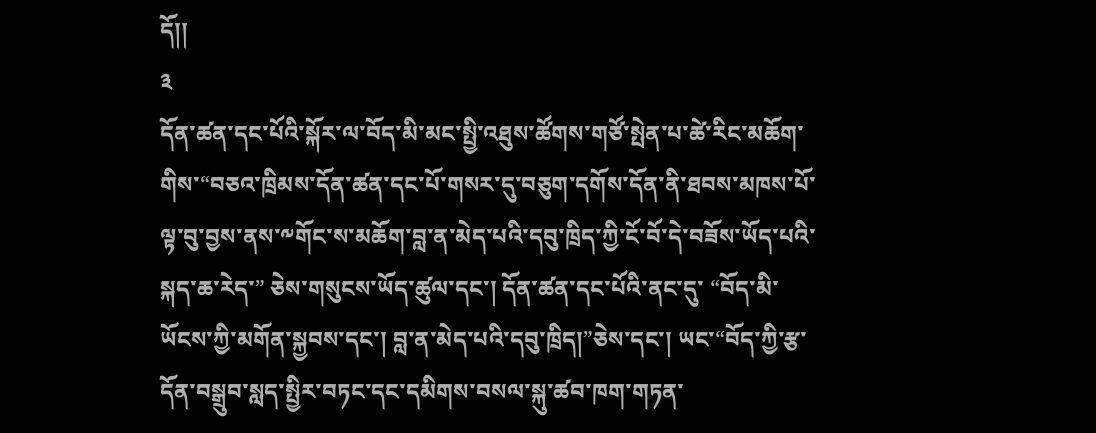དོ།།
༣
དོན་ཚན་དང་པོའི་སྐོར་ལ་བོད་མི་མང་སྤྱི་འཐུས་ཚོགས་གཙོ་སྤེན་པ་ཚེ་རིང་མཆོག་གིས་“བཅའ་ཁྲིམས་དོན་ཚན་དང་པོ་གསར་དུ་བཅུག་དགོས་དོན་ནི་ཐབས་མཁས་པོ་ལྟ་བུ་བྱས་ནས་༸གོང་ས་མཆོག་བླ་ན་མེད་པའི་དབུ་ཁྲིད་ཀྱི་ངོ་བོ་དེ་བཟོས་ཡོད་པའི་སྐད་ཆ་རེད་” ཅེས་གསུངས་ཡོད་ཚུལ་དང་། དོན་ཚན་དང་པོའི་ནང་དུ་ “བོད་མི་ཡོངས་ཀྱི་མགོན་སྐྱབས་དང་། བླ་ན་མེད་པའི་དབུ་ཁྲིད།”ཅེས་དང་། ཡང་“བོད་ཀྱི་རྩ་དོན་བསྒྲུབ་སླད་སྤྱིར་བཏང་དང་དམིགས་བསལ་སྐུ་ཚབ་ཁག་གཏན་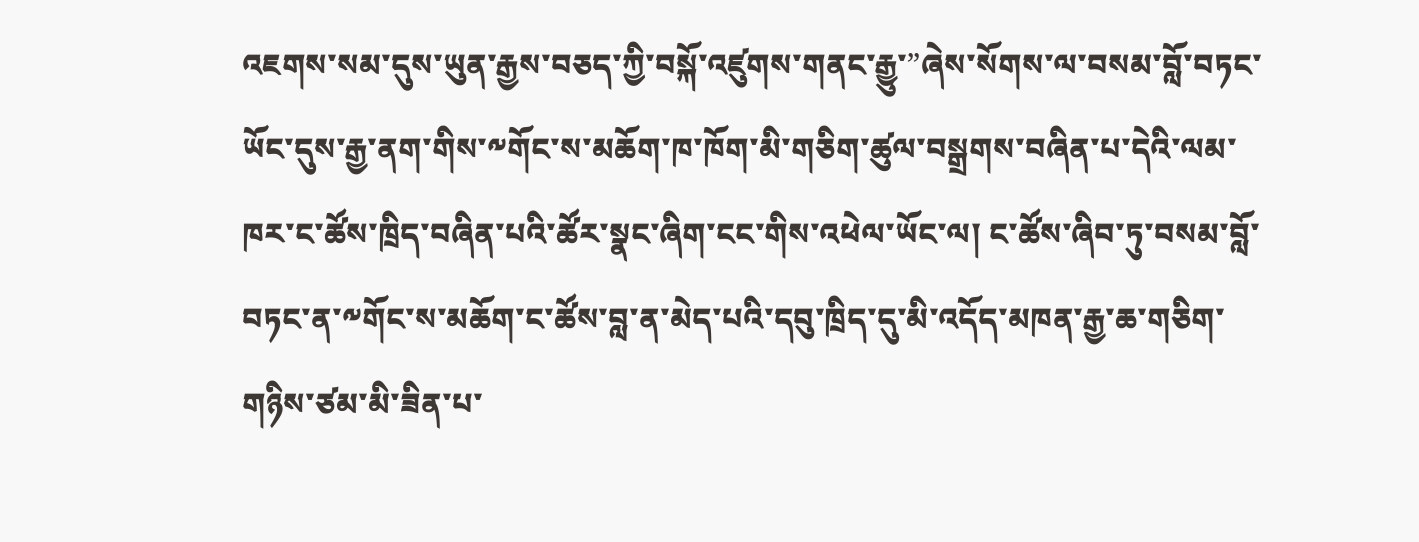འཇགས་སམ་དུས་ཡུན་རྒྱས་བཅད་ཀྱི་བསྐོ་འཛུགས་གནང་རྒྱུ་”ཞེས་སོགས་ལ་བསམ་བློ་བཏང་ཡོང་དུས་རྒྱ་ནག་གིས་༸གོང་ས་མཆོག་ཁ་ཁོག་མི་གཅིག་ཚུལ་བསྒྲགས་བཞིན་པ་དེའི་ལམ་ཁར་ང་ཚོས་ཁྲིད་བཞིན་པའི་ཚོར་སྣང་ཞིག་ངང་གིས་འཕེལ་ཡོང་ལ། ང་ཚོས་ཞིབ་ཏུ་བསམ་བློ་བཏང་ན་༸གོང་ས་མཆོག་ང་ཚོས་བླ་ན་མེད་པའི་དབུ་ཁྲིད་དུ་མི་འདོད་མཁན་རྒྱ་ཆ་གཅིག་གཉིས་ཙམ་མི་ཟིན་པ་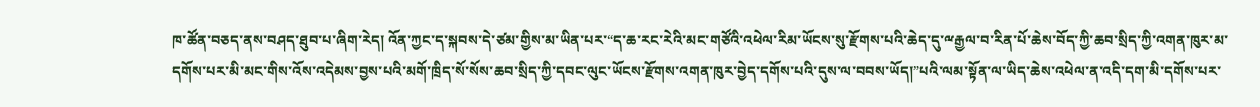ཁ་ཚོན་བཅད་ནས་བཤད་ཐུབ་པ་ཞིག་རེད། འོན་ཀྱང་ད་སྐབས་དེ་ཙམ་གྱིས་མ་ཡིན་པར་“ད་ཆ་རང་རེའི་མང་གཙོའི་འཕེལ་རིམ་ཡོངས་སུ་རྫོགས་པའི་ཆེད་དུ་ྋརྒྱལ་བ་རིན་པོ་ཆེས་བོད་ཀྱི་ཆབ་སྲིད་ཀྱི་འགན་ཁུར་མ་དགོས་པར་མི་མང་གིས་འོས་འདེམས་བྱས་པའི་མགོ་ཁྲིད་སོ་སོས་ཆབ་སྲིད་ཀྱི་དབང་ལུང་ཡོངས་རྫོགས་འགན་ཁུར་བྱེད་དགོས་པའི་དུས་ལ་བབས་ཡོད།”པའི་ལམ་སྟོན་ལ་ཡིད་ཆེས་འཕེལ་ན་འདི་དག་མི་དགོས་པར་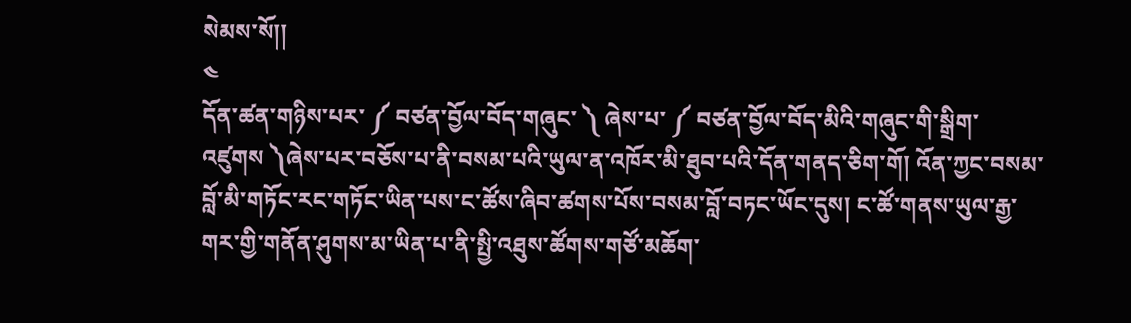སེམས་སོ།།
༤
དོན་ཚན་གཉིས་པར་ ༼ བཙན་བྱོལ་བོད་གཞུང་ ༽ ཞེས་པ་ ༼ བཙན་བྱོལ་བོད་མིའི་གཞུང་གི་སྒྲིག་འཛུགས ༽ཞེས་པར་བཅོས་པ་ནི་བསམ་པའི་ཡུལ་ན་འཁོར་མི་ཐུབ་པའི་དོན་གནད་ཅིག་གོ། འོན་ཀྱང་བསམ་བློ་མི་གཏོང་རང་གཏོང་ཡིན་པས་ང་ཚོས་ཞིབ་ཚགས་པོས་བསམ་བློ་བཏང་ཡོང་དུས། ང་ཚོ་གནས་ཡུལ་རྒྱ་གར་གྱི་གནོན་ཤུགས་མ་ཡིན་པ་ནི་སྤྱི་འཐུས་ཚོགས་གཙོ་མཆོག་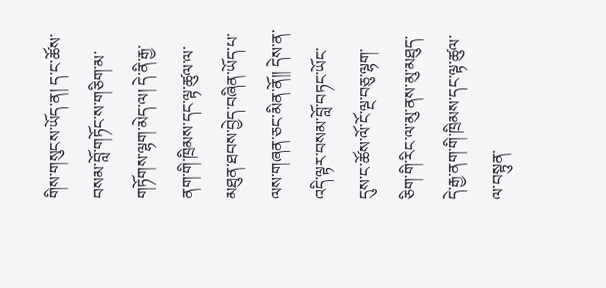གིས་གསུངས་ཡོད་ན། ད་ང་ཚོས་བསམ་བློ་གཏོང་ས་གཅིག་མ་གཏོགས་ལྷག་མེད་ལ། དེ་ནི་རྒྱ་ནག་གི་ཁྲིམས་དང་ལྟ་ཚུལ་ལ་མཐུན་ཐབས་བྱེད་བཞིན་ཡོད་པ་ལས་གཞན་ཅང་མིན་ནོ།། དེས་ན་འདི་ལྟར་བསམ་བློ་བཏང་ཡོང་དུས་ང་ཚོས་ལོ་ངོ་ལྔ་བཅུ་ལྷག་ཅིག་གི་རིང་ལ་མུ་ནས་མུ་མཐུད་དེ་རྒྱ་ནག་གི་ཁྲིམས་དང་ལྟ་ཚུལ་ལ་བསྟུན་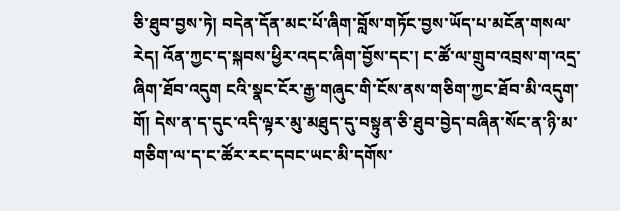ཅི་ཐུབ་བྱས་ཏེ། བདེན་དོན་མང་པོ་ཞིག་བློས་གཏོང་བྱས་ཡོད་པ་མངོན་གསལ་རེད། འོན་ཀྱང་ད་སྐབས་ཕྱིར་འདང་ཞིག་བྱོས་དང་། ང་ཚོ་ལ་གྲུབ་འབྲས་ག་འདྲ་ཞིག་ཐོབ་འདུག ངའི་སྣང་ངོར་རྒྱ་གཞུང་གི་ངོས་ནས་གཅིག་ཀྱང་ཐོབ་མི་འདུག་གོ། དེས་ན་ད་དུང་འདི་ལྟར་མུ་མཐུད་དུ་བསྟུན་ཅི་ཐུབ་བྱེད་བཞིན་སོང་ན་ཉི་མ་གཅིག་ལ་ད་ང་ཚོར་རང་དབང་ཡང་མི་དགོས་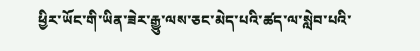ཕྱིར་ཡོང་གི་ཡིན་ཟེར་རྒྱུ་ལས་ཅང་མེད་པའི་ཚད་ལ་སླེབ་པའི་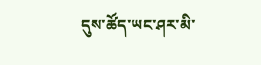དུས་ཚོད་ཡང་ཤར་མི་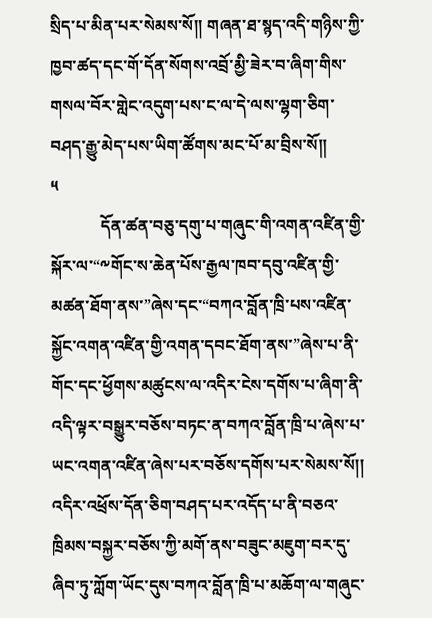སྲིད་པ་མིན་པར་སེམས་སོ།། གཞན་ཐ་སྙད་འདི་གཉིས་ཀྱི་ཁྱབ་ཚད་དང་གོ་དོན་སོགས་འབྲོ་མྱི་ཟེར་བ་ཞིག་གིས་གསལ་བོར་གླེང་འདུག་པས་ང་ལ་དེ་ལས་ལྷག་ཅིག་བཤད་རྒྱུ་མེད་པས་ཡིག་ཚོགས་མང་པོ་མ་བྲིས་སོ།།
༥
            དོན་ཚན་བཅུ་དགུ་པ་གཞུང་གི་འགན་འཛིན་གྱི་སྐོར་ལ་“༸གོང་ས་ཆེན་པོས་རྒྱལ་ཁབ་དབུ་འཛིན་གྱི་མཚན་ཐོག་ནས་”ཞེས་དང་“བཀའ་བློན་ཁྲི་པས་འཛིན་སྐྱོང་འགན་འཛིན་གྱི་འགན་དབང་ཐོག་ནས་”ཞེས་པ་ནི་གོང་དང་ཕྱོགས་མཚུངས་ལ་འདིར་ངེས་དགོས་པ་ཞིག་ནི་འདི་ལྟར་བསྒྱུར་བཅོས་བཏང་ན་བཀའ་བློན་ཁྲི་པ་ཞེས་པ་ཡང་འགན་འཛིན་ཞེས་པར་བཅོས་དགོས་པར་སེམས་སོ།། འདིར་འཕྲོས་དོན་ཅིག་བཤད་པར་འདོད་པ་ནི་བཅའ་ཁྲིམས་བསྐྱར་བཅོས་ཀྱི་མགོ་ནས་བཟུང་མཇུག་བར་དུ་ཞིབ་ཏུ་ཀློག་ཡོང་དུས་བཀའ་བློན་ཁྲི་པ་མཆོག་ལ་གཞུང་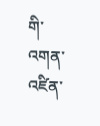གི་འགན་འཛིན་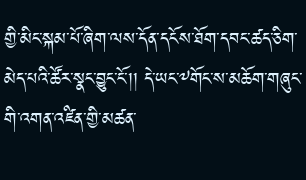གྱི་མིང་སྐམ་པོ་ཞིག་ལས་དོན་དངོས་ཐོག་དབང་ཚད་ཅིག་མེད་པའི་ཚོར་སྣང་བྱུང་ངོ་།། དེ་ཡང་༸གོང་ས་མཆོག་གཞུང་གི་འགན་འཛིན་གྱི་མཚན་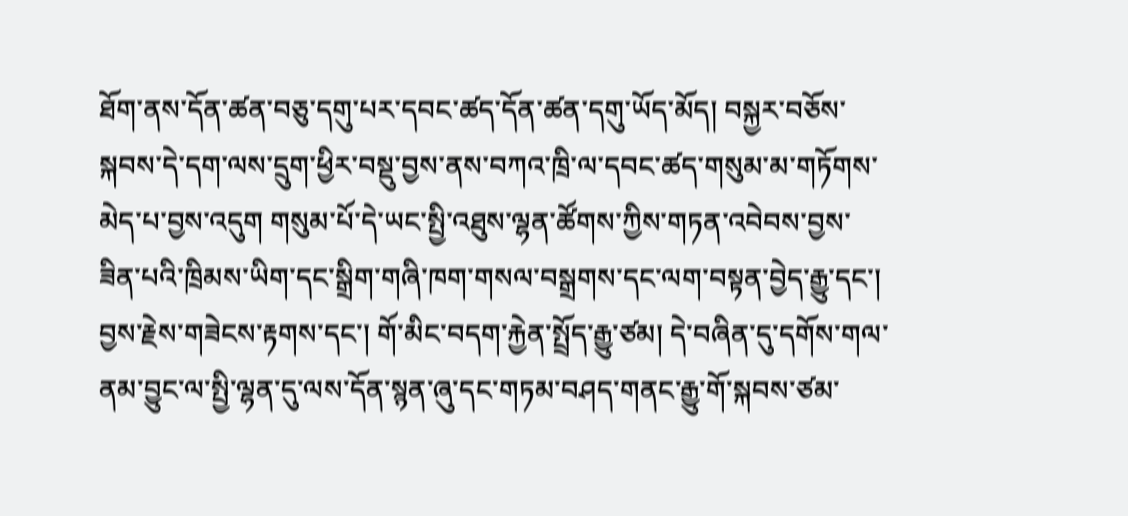ཐོག་ནས་དོན་ཚན་བཅུ་དགུ་པར་དབང་ཚད་དོན་ཚན་དགུ་ཡོད་མོད། བསྐྱར་བཅོས་སྐབས་དེ་དག་ལས་དྲུག་ཕྱིར་བསྡུ་བྱས་ནས་བཀའ་ཁྲི་ལ་དབང་ཚད་གསུམ་མ་གཏོགས་མེད་པ་བྱས་འདུག གསུམ་པོ་དེ་ཡང་སྤྱི་འཐུས་ལྷན་ཚོགས་ཀྱིས་གཏན་འབེབས་བྱས་ཟིན་པའི་ཁྲིམས་ཡིག་དང་སྒྲིག་གཞི་ཁག་གསལ་བསྒྲགས་དང་ལག་བསྟན་བྱེད་རྒྱུ་དང་། བྱས་རྗེས་གཟེངས་རྟགས་དང་། གོ་མིང་བདག་རྐྱེན་སྤྲོད་རྒྱུ་ཙམ། དེ་བཞིན་དུ་དགོས་གལ་ནམ་བྱུང་ལ་སྤྱི་ལྷན་དུ་ལས་དོན་སྙན་ཞུ་དང་གཏམ་བཤད་གནང་རྒྱུ་གོ་སྐབས་ཙམ་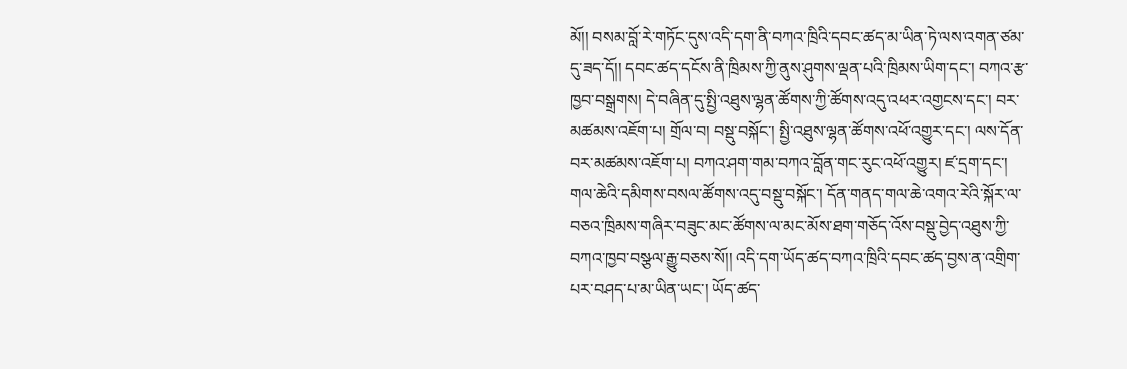མོ།། བསམ་བློ་རེ་གཏོང་དུས་འདི་དག་ནི་བཀའ་ཁྲིའི་དབང་ཚད་མ་ཡིན་ཏེ་ལས་འགན་ཙམ་དུ་ཟད་དོ།། དབང་ཚད་དངོས་ནི་ཁྲིམས་ཀྱི་ནུས་ཤུགས་ལྡན་པའི་ཁྲིམས་ཡིག་དང་། བཀའ་རྩ་ཁྱབ་བསྒྲགས། དེ་བཞིན་དུ་སྤྱི་འཐུས་ལྷན་ཚོགས་ཀྱི་ཚོགས་འདུ་འཕར་འགྱངས་དང་། བར་མཚམས་འཇོག་པ། གྲོལ་བ། བསྡུ་བསྐོང་། སྤྱི་འཐུས་ལྷན་ཚོགས་འཕོ་འགྱུར་དང་། ལས་དོན་བར་མཚམས་འཇོག་པ། བཀའ་ཤག་གམ་བཀའ་བློན་གང་རུང་འཕོ་འགྱུར། ཛ་དྲག་དང་། གལ་ཆེའི་དམིགས་བསལ་ཚོགས་འདུ་བསྡུ་བསྐོང་། དོན་གནད་གལ་ཆེ་འགའ་རེའི་སྐོར་ལ་བཅའ་ཁྲིམས་གཞིར་བཟུང་མང་ཚོགས་ལ་མང་མོས་ཐག་གཅོད་འོས་བསྡུ་བྱེད་འཐུས་ཀྱི་བཀའ་ཁྱབ་བསྩལ་རྒྱུ་བཅས་སོ།། འདི་དག་ཡོད་ཚད་བཀའ་ཁྲིའི་དབང་ཚད་བྱས་ན་འགྲིག་པར་བཤད་པ་མ་ཡིན་ཡང་། ཡོད་ཚད་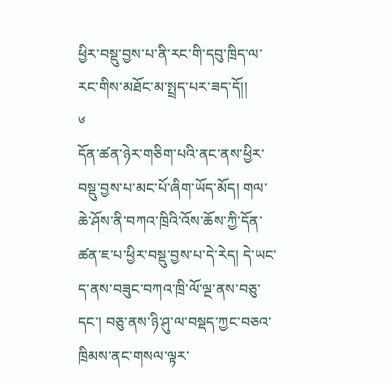ཕྱིར་བསྡུ་བྱས་པ་ནི་རང་གི་དབུ་ཁྲིད་ལ་རང་གིས་མཐོང་མ་སྤྲད་པར་ཟད་དོ།།
༦
དོན་ཚན་ཉེར་གཅིག་པའི་ནང་ནས་ཕྱིར་བསྡུ་བྱས་པ་མང་པོ་ཞིག་ཡོད་མོད། གལ་ཆེ་ཤོས་ནི་བཀའ་ཁྲིའི་འོས་ཆོས་ཀྱི་དོན་ཚན་ཇ་པ་ཕྱིར་བསྡུ་བྱས་པ་དེ་རེད། དེ་ཡང་ད་ནས་བཟུང་བཀའ་ཁྲི་ལོ་ལྔ་ནས་བཅུ་དང་། བཅུ་ནས་ཉི་ཤུ་ལ་བསྡད་ཀྱང་བཅའ་ཁྲིམས་ནང་གསལ་ལྟར་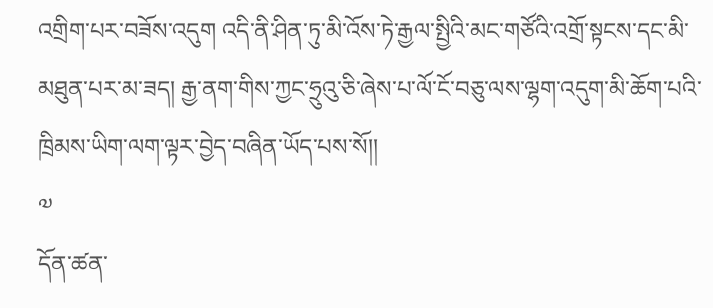འགྲིག་པར་བཟོས་འདུག འདི་ནི་ཤིན་ཏུ་མི་འོས་ཏེ་རྒྱལ་སྤྱིའི་མང་གཙོའི་འགྲོ་སྟངས་དང་མི་མཐུན་པར་མ་ཟད། རྒྱ་ནག་གིས་ཀྱང་ཧྲུའུ་ཅི་ཞེས་པ་ལོ་ངོ་བཅུ་ལས་ལྷག་འདུག་མི་ཆོག་པའི་ཁྲིམས་ཡིག་ལག་ལྟར་བྱེད་བཞིན་ཡོད་པས་སོ།།
༧
དོན་ཚན་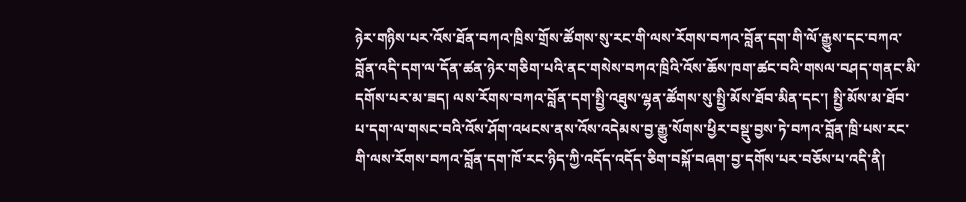ཉེར་གཉིས་པར་འོས་ཐོན་བཀའ་ཁྲིས་གྲོས་ཚོགས་སུ་རང་གི་ལས་རོགས་བཀའ་བློན་དག་གི་ལོ་རྒྱུས་དང་བཀའ་བློན་འདི་དག་ལ་དོན་ཚན་ཉེར་གཅིག་པའི་ནང་གསེས་བཀའ་ཁྲིའི་འོས་ཆོས་ཁག་ཚང་བའི་གསལ་བཤད་གནང་མི་དགོས་པར་མ་ཟད། ལས་རོགས་བཀའ་བློན་དག་སྤྱི་འཐུས་ལྷན་ཚོགས་སུ་སྤྱི་མོས་ཐོབ་མིན་དང་། སྤྱི་མོས་མ་ཐོབ་པ་དག་ལ་གསང་བའི་འོས་ཤོག་འཕངས་ནས་འོས་འདེམས་བྱ་རྒྱུ་སོགས་ཕྱིར་བསྡུ་བྱས་ཏེ་བཀའ་བློན་ཁྲི་པས་རང་གི་ལས་རོགས་བཀའ་བློན་དག་ཁོ་རང་ཉིད་ཀྱི་འདོད་འདོད་ཅིག་བསྐོ་བཞག་བྱ་དགོས་པར་བཅོས་པ་འདི་ནི།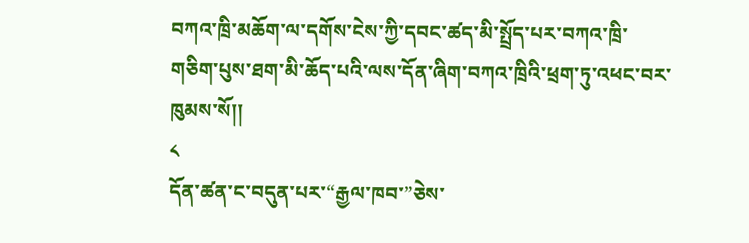བཀའ་ཁྲི་མཆོག་ལ་དགོས་ངེས་ཀྱི་དབང་ཚད་མི་སྤྲོད་པར་བཀའ་ཁྲི་གཅིག་པུས་ཐག་མི་ཆོད་པའི་ལས་དོན་ཞིག་བཀའ་ཁྲིའི་ཕྲག་ཏུ་འཕང་བར་ཁུམས་སོ།།
༨
དོན་ཚན་ང་བདུན་པར་“རྒྱལ་ཁབ་”ཅེས་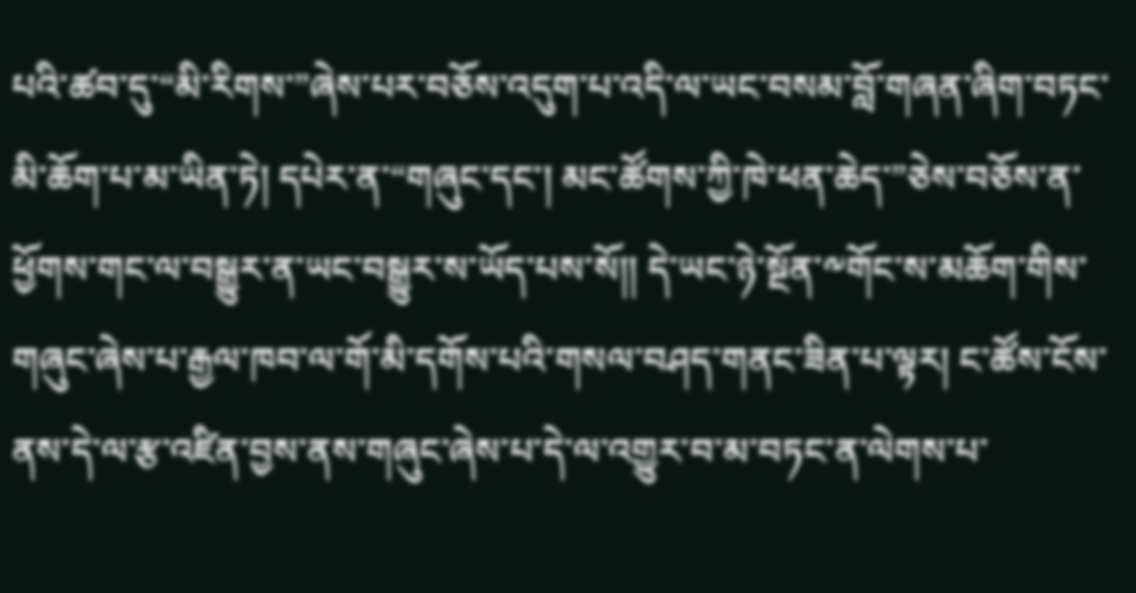པའི་ཚབ་དུ་“མི་རིགས་”ཞེས་པར་བཅོས་འདུག་པ་འདི་ལ་ཡང་བསམ་བློ་གཞན་ཞིག་བཏང་མི་ཆོག་པ་མ་ཡིན་ཏེ། དཔེར་ན་“གཞུང་དང་། མང་ཚོགས་ཀྱི་ཁེ་ཕན་ཆེད་”ཅེས་བཅོས་ན་ཕྱོགས་གང་ལ་བསྒྱུར་ན་ཡང་བསྒྱུར་ས་ཡོད་པས་སོ།། དེ་ཡང་ཉེ་སྔོན་༸གོང་ས་མཆོག་གིས་གཞུང་ཞེས་པ་རྒྱལ་ཁབ་ལ་གོ་མི་དགོས་པའི་གསལ་བཤད་གནང་ཟིན་པ་ལྟར། ང་ཚོས་ངོས་ནས་དེ་ལ་རྩ་འཛིན་བྱས་ནས་གཞུང་ཞེས་པ་དེ་ལ་འགྱུར་བ་མ་བཏང་ན་ལེགས་པ་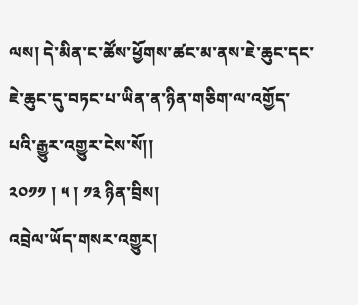ལས། དེ་མིན་ང་ཚོས་ཕྱོགས་ཚང་མ་ནས་ཇེ་ཆུང་དང་ཇེ་ཆུང་དུ་བཏང་པ་ཡིན་ན་ཉིན་གཅིག་ལ་འགྱོད་པའི་རྒྱུར་འགྱུར་ངེས་སོ།།
༢༠༡༡ ། ༥ ། ༡༣ ཉིན་བྲིས།
འབྲེལ་ཡོད་གསར་འགྱུར།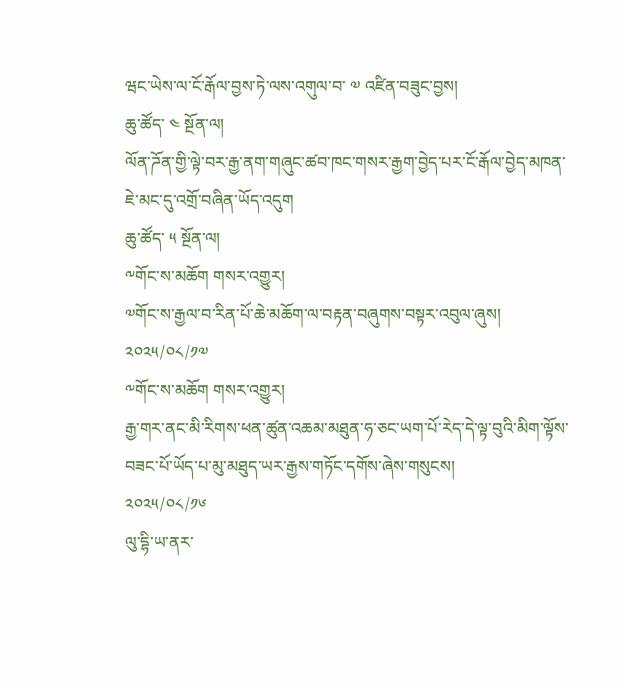ཝང་ཡེས་ལ་ངོ་རྒོལ་བྱས་ཏེ་ལས་འགུལ་བ་ ༧ འཛིན་བཟུང་བྱས།
ཆུ་ཚོད་ ༤ སྔོན་ལ།
ལོན་ཌོན་གྱི་ལྟེ་བར་རྒྱ་ནག་གཞུང་ཚབ་ཁང་གསར་རྒྱག་བྱེད་པར་ངོ་རྒོལ་བྱེད་མཁན་ཇེ་མང་དུ་འགྲོ་བཞིན་ཡོད་འདུག
ཆུ་ཚོད་ ༥ སྔོན་ལ།
༸གོང་ས་མཆོག གསར་འགྱུར།
༧གོང་ས་རྒྱལ་བ་རིན་པོ་ཆེ་མཆོག་ལ་བརྟན་བཞུགས་བསྟར་འབུལ་ཞུས།
༢༠༢༥/༠༨/༡༧
༸གོང་ས་མཆོག གསར་འགྱུར།
རྒྱ་གར་ནང་མི་རིགས་ཕན་ཚུན་འཆམ་མཐུན་ཧ་ཅང་ཡག་པོ་རེད་དེ་ལྟ་བུའི་མིག་ལྟོས་བཟང་པོ་ཡོད་པ་མུ་མཐུད་ཡར་རྒྱས་གཏོང་དགོས་ཞེས་གསུངས།
༢༠༢༥/༠༨/༡༦
ལུ་དྷི་ཡ་ནར་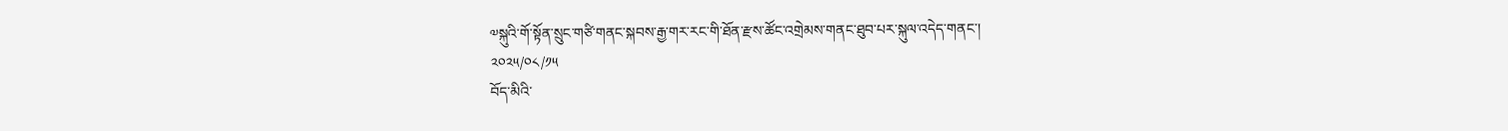༧སྐུའི་གོ་སྟོན་སྲུང་གཙི་གནང་སྐབས་རྒྱ་གར་རང་གི་ཐོན་རྫས་ཚོང་འགྲེམས་གནང་ཐུབ་པར་སྐུལ་འདེད་གནང་།
༢༠༢༥/༠༨/༡༥
བོད་མིའི་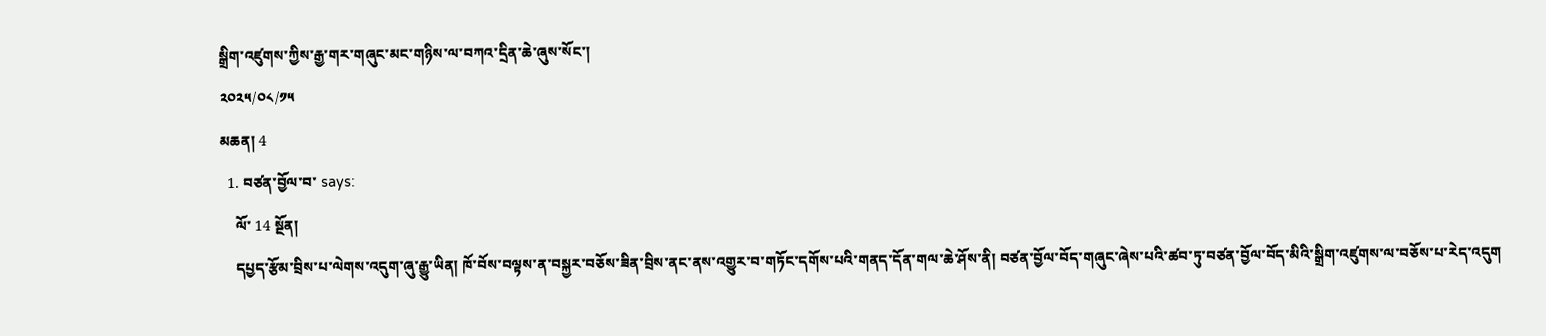སྒྲིག་འཛུགས་ཀྱིས་རྒྱ་གར་གཞུང་མང་གཉིས་ལ་བཀའ་དྲིན་ཆེ་ཞུས་སོང་།
༢༠༢༥/༠༨/༡༥
མཆན། 4
  1. བཙན་བྱོལ་བ་ says:
    ལོ་ 14 སྔོན།
    དཔྱད་རྩོམ་བྲིས་པ་ལེགས་འདུག་ཞུ་རྒྱུ་ཡིན། ཁོ་བོས་བལྟས་ན་བསྐྱར་བཅོས་ཟིན་བྲིས་ནང་ནས་འགྱུར་བ་གཏོང་དགོས་པའི་གནད་དོན་གལ་ཆེ་ཤོས་ནི། བཙན་བྱོལ་བོད་གཞུང་ཞེས་པའི་ཚབ་ཏུ་བཙན་བྱོལ་བོད་མིའི་སྒྲིག་འཛུགས་ལ་བཅོས་པ་རེད་འདུག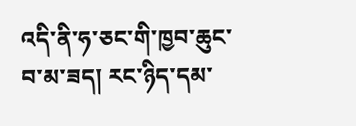འདི་ནི་ཧ་ཅང་གི་ཁྱབ་ཆུང་བ་མ་ཟད། རང་ཉིད་དམ་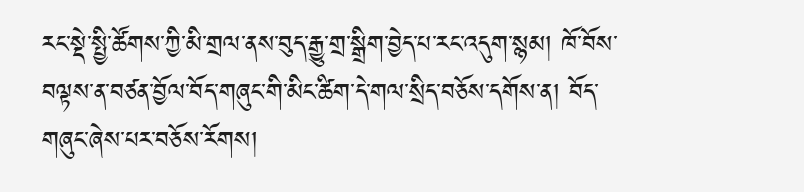རང་སྡེ་སྤྱི་ཚོགས་ཀྱི་མི་གྲལ་ནས་བུད་རྒྱུ་གྲ་སྒྲིག་བྱེད་པ་རང་འདུག་སྙམ། ཁོ་བོས་བལྟས་ན་བཙན་བྱོལ་བོད་གཞུང་གི་མིང་ཚིག་དེ་གལ་སྲིད་བཅོས་དགོས་ན། བོད་གཞུང་ཞེས་པར་བཅོས་རོགས།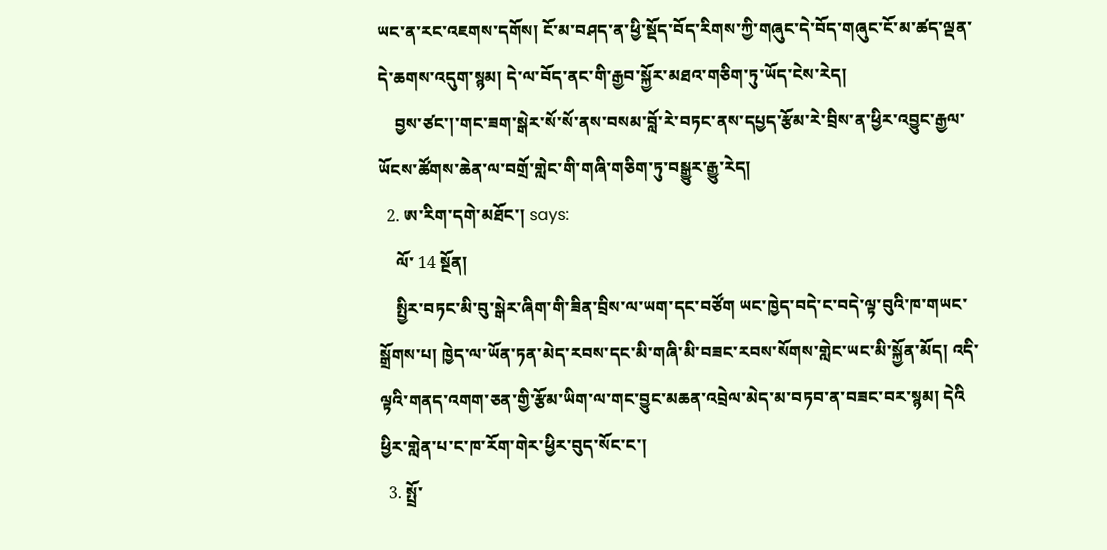ཡང་ན་རང་འཇགས་དགོས། ངོ་མ་བཤད་ན་ཕྱི་སྡོད་བོད་རིགས་ཀྱི་གཞུང་དེ་བོད་གཞུང་ངོ་མ་ཚད་ལྡན་དེ་ཆགས་འདུག་སྙམ། དེ་ལ་བོད་ནང་གི་རྒྱབ་སྐྱོར་མཐའ་གཅིག་ཏུ་ཡོད་ངེས་རེད།
    བྱས་ཙང་།་གང་ཟག་སྒེར་སོ་སོ་ནས་བསམ་བློ་རེ་བཏང་ནས་དཔྱད་རྩོམ་རེ་བྲིས་ན་ཕྱིར་འབྱུང་རྒྱལ་ཡོངས་ཚོགས་ཆེན་ལ་བགྲོ་གླེང་གི་གཞི་གཅིག་ཏུ་བསྒྱུར་རྒྱུ་རེད།
  2. ཨ་རིག་དགེ་མཐོང་། says:
    ལོ་ 14 སྔོན།
    སྤྱིར་བཏང་མི་བུ་སྒེར་ཞིག་གི་ཟིན་བྲིས་ལ་ཡག་དང་བཙོག ཡང་ཁྱེད་བདེ་ང་བདེ་ལྟ་བུའི་ཁ་གཡང་སྒྲོགས་པ། ཁྱེད་ལ་ཡོན་ཏན་མེད་རབས་དང་མི་གཞི་མི་བཟང་རབས་སོགས་གླེང་ཡང་མི་སྐྱོན་མོད། འདི་ལྟའི་གནད་འགག་ཅན་གྱི་རྩོམ་ཡིག་ལ་གང་བྱུང་མཆན་འབྲེལ་མེད་མ་བཏབ་ན་བཟང་བར་སྙམ། དེའི ཕྱིར་གླེན་པ་ང་ཁ་རོག་གེར་ཕྱིར་བུད་སོང་ང་།
  3. སྤྲོ་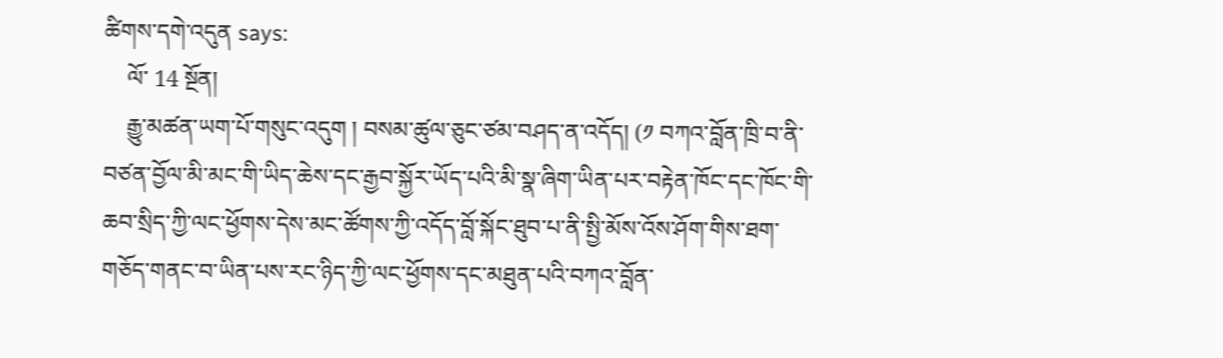ཚིགས་དགེ་འདུན says:
    ལོ་ 14 སྔོན།
    རྒྱུ་མཚན་ཡག་པོ་གསུང་འདུག ། བསམ་ཚུལ་ཅུང་ཙམ་བཤད་ན་འདོད། (༡ བཀའ་བློན་ཁྲི་བ་ནི་བཙན་བྱོལ་མི་མང་གི་ཡིད་ཆེས་དང་རྒྱབ་སྐྱོར་ཡོད་པའི་མི་སྣ་ཞིག་ཡིན་པར་བརྟེན་ཁོང་དང་ཁོང་གི་ཆབ་སྲིད་ཀྱི་ལང་ཕྱོགས་དེས་མང་ཚོགས་ཀྱི་འདོད་བློ་སྐོང་ཐུབ་པ་ནི་སྤྱི་མོས་འོས་ཤོག་གིས་ཐག་གཅོད་གནང་བ་ཡིན་པས་རང་ཉིད་ཀྱི་ལང་ཕྱོགས་དང་མཐུན་པའི་བཀའ་བློན་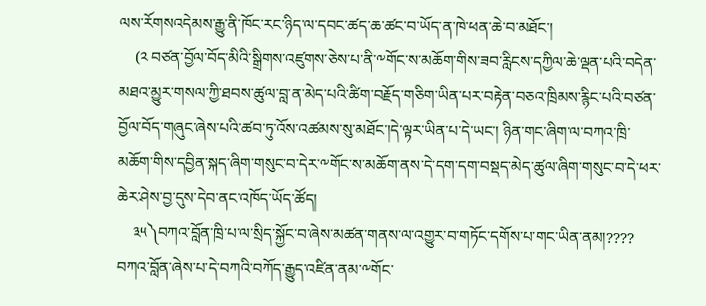ལས་རོགསའདེམས་རྒྱུ་ནི་ཁོང་རང་ཉིད་ལ་དབང་ཚད་ཆ་ཚང་བ་ཡོད་ན་ཁེ་ཕན་ཆེ་བ་མཐོང་།
    (༢ བཙན་བྱོལ་བོད་མིའི་སྒྲིགས་འཛུགས་ཅེས་པ་ནི་༸གོང་ས་མཆོག་གིས་ཟབ་རླིངས་དཀྱིལ་ཆེ་ལྡན་པའི་བདེན་མཐའ་མྱུར་གསལ་ཀྱི་ཐབས་ཚུལ་བླ་ན་མེད་པའི་ཚིག་བརྗོད་གཅིག་ཡིན་པར་བརྟེན་བཅའ་ཁྲིམས་རྙིང་པའི་བཙན་བྱོལ་བོད་གཞུང་ཞེས་པའི་ཚབ་ཏུ་འོས་འཚམས་སུ་མཐོང་།དེ་ལྟར་ཡིན་པ་དེ་ཡང་། ཉིན་གང་ཞིག་ལ་བཀའ་ཁྲི་མཆོག་གིས་དབྱིན་སྐད་ཞིག་གསུང་བ་དེར་༸གོང་ས་མཆོག་ནས་དེ་དག་དག་བསྡད་མེད་ཚུལ་ཞིག་གསུང་བ་དེ་ཕར་ཆེར་ཤེས་བྱ་དུས་དེབ་ནང་འཁོད་ཡོད་ཚོད།
    ༣༥༽བཀའ་བློན་ཁྲི་པ་ལ་སྲིད་སྐྱོང་བ་ཞེས་མཚན་གནས་ལ་འགྱུར་བ་གཏོང་དགོས་པ་གང་ཡིན་ནམ།???? བཀའ་བློན་ཞེས་པ་དེ་བཀའི་བཀོད་རྒྱུད་འཛིན་ནམ་༸གོང་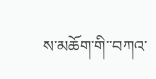ས་མཆོག་གི་་བཀའ་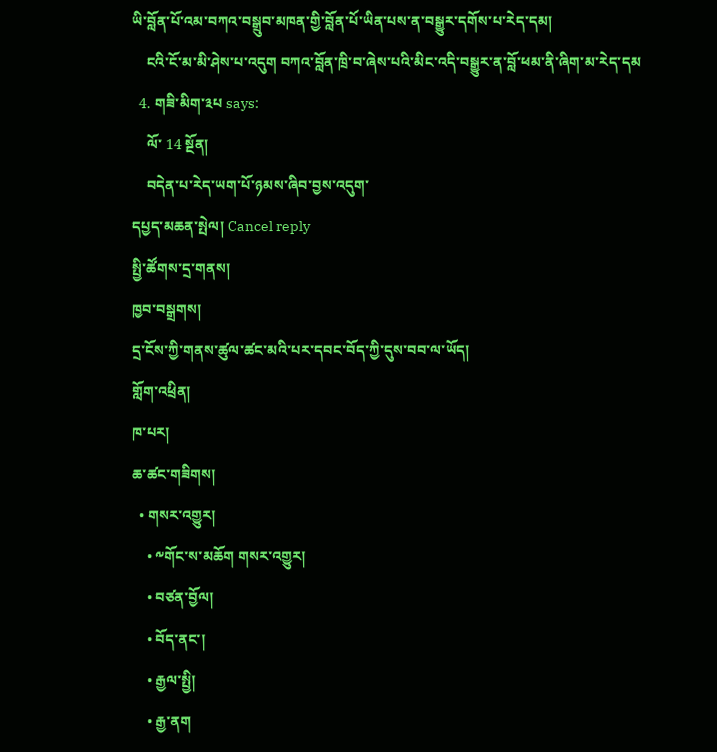ཡི་བློན་པོ་འམ་བཀའ་བསྒྲུབ་མཁན་གྱི་བློན་པོ་ཡིན་པས་ན་བསྒྱུར་དགོས་པ་རེད་དམ།
    ངའི་ངོ་མ་མི་ཤེས་པ་འདུག བཀའ་བློན་ཁྲི་བ་ཞེས་པའི་མིང་འདི་བསྒྱུར་ན་བློ་ཕམ་ནི་ཞིག་མ་རེད་དམ
  4. གཟི་མིག་༣པ says:
    ལོ་ 14 སྔོན།
    བདེན་པ་རེད་ཡག་པོ་ཉམས་ཞིབ་བྱས་འདུག་
དཔྱད་མཆན་སྤེལ། Cancel reply
སྤྱི་ཚོགས་དྲ་གནས།
ཁྱབ་བསྒྲགས།
དྲ་ངོས་ཀྱི་གནས་ཚུལ་ཚང་མའི་པར་དབང་བོད་ཀྱི་དུས་བབ་ལ་ཡོད།
གློག་འཕྲིན།
ཁ་པར།
ཆ་ཚང་གཟིགས།
  • གསར་འགྱུར།
    • ༸གོང་ས་མཆོག གསར་འགྱུར།
    • བཙན་བྱོལ།
    • བོད་ནང་།
    • རྒྱལ་སྤྱི།
    • རྒྱ་ནག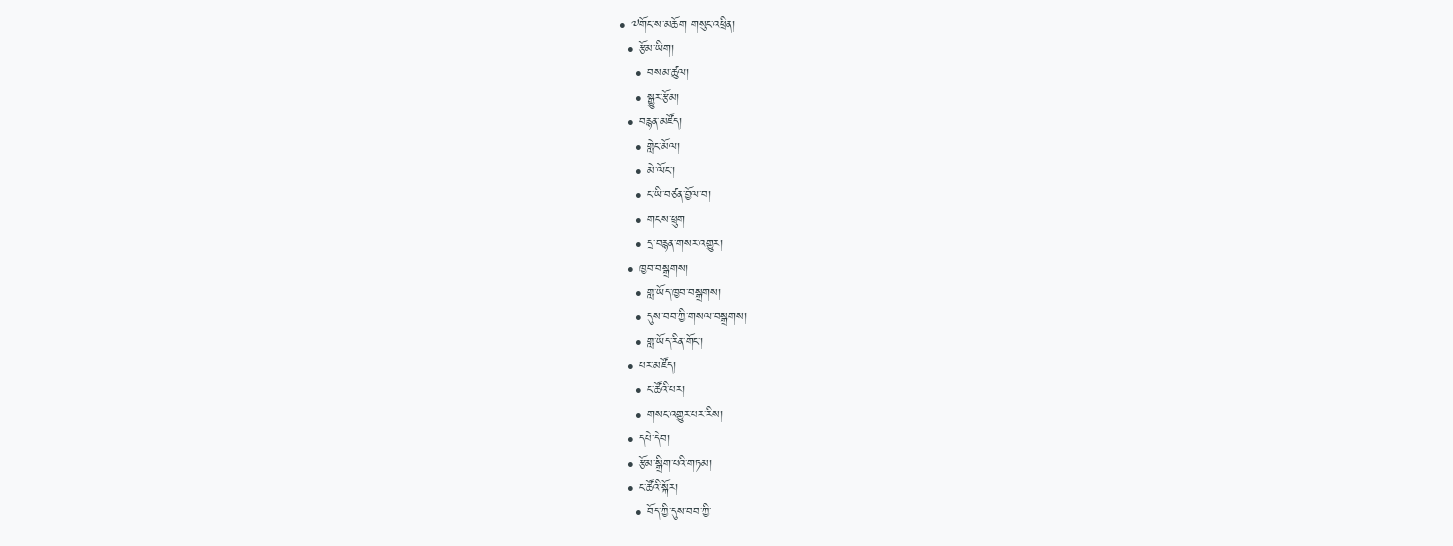• ༧གོང་ས་མཆོག གསུང་འཕྲིན།
  • རྩོམ་ཡིག།
    • བསམ་ཚུལ།
    • སྒྱུར་རྩོམ།
  • བརྙན་མཛོད།
    • གླེང་མོལ།
    • མེ་ལོང་།
    • ང་ཡི་བཙན་བྱོལ་བ།
    • གངས་ཕྲུག
    • དྲ་བརྙན་གསར་འགྱུར།
  • ཁྱབ་བསྒྲགས།
    • གླ་ཡོད་ཁྱབ་བསྒྲགས།
    • དུས་བབ་ཀྱི་གསལ་བསྒྲགས།
    • གླ་ཡོད་རིན་གོང་།
  • པར་མཛོད།
    • ང་ཚོའི་པར།
    • གསང་འགྱུར་པར་རིས།
  • དཔེ་དེབ།
  • རྩོམ་སྒྲིག་པའི་གཏམ།
  • ང་ཚོའི་སྐོར།
    • བོད་ཀྱི་དུས་བབ་ཀྱི་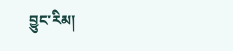བྱུང་རིམ།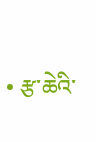• རྩ་ཆེའི་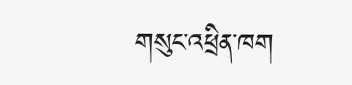གསུང་འཕྲིན་ཁག